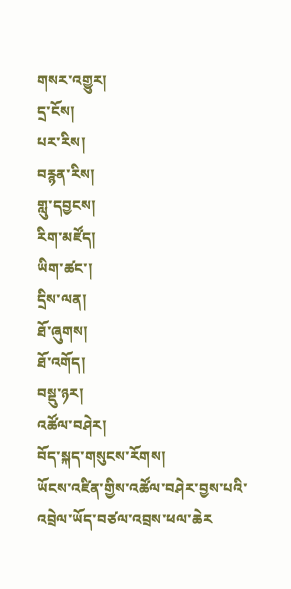གསར་འགྱུར།
དྲ་ངོས།
པར་རིས།
བརྙན་རིས།
གླུ་དབྱངས།
རིག་མཛོད།
ཡིག་ཚང་།
དྲིས་ལན།
ཐོ་ཞུགས།
ཐོ་འགོད།
བསྡུ་ཉར།
འཚོལ་བཤེར།
བོད་སྐད་གསུངས་རོགས།
ཡོངས་འཛིན་གྱིས་འཚོལ་བཤེར་བྱས་པའི་འབྲེལ་ཡོད་བཙལ་འབྲས་ཕལ་ཆེར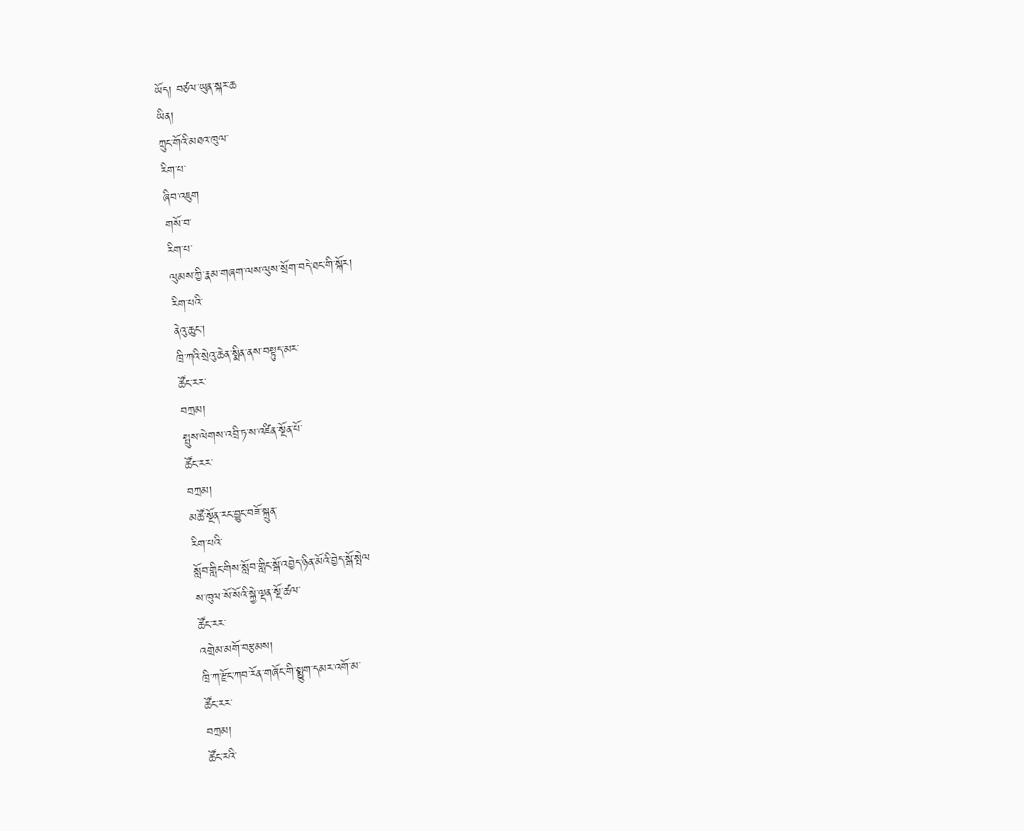ཡོད། བཙལ་ཡུན་སྐར་ཆ
ཡིན།
ཀྲུང་གོའི་མཐའ་ཁུལ་
རིག་པ་
ཞིབ་འཇུག
གསོ་བ་
རིག་པ་
ལུམས་ཀྱི་རྣམ་གཞག་ལས་ལུས་སྲོག་བདེ་ཐང་གི་སྐོར།
རིག་པའི་
ནེའུ་ཆུང་།
ཁྲི་ཀའི་སྲེའུ་ཆེན་སྨིན་ནས་བསྟུད་མར་
ཚོང་རར་
བཀྲམ།
སྤུས་ལེགས་འབྲི་ཏ་ས་འཛིན་སྔོན་པོ་
ཚོང་རར་
བཀྲམ།
མཚོ་སྔོན་རང་བྱུང་བཟོ་སྐྲུན་
རིག་པའི་
སློབ་གླིང་གིས་སློབ་གླིང་སྒོ་འབྱེད་ཉིན་མོའི་བྱེད་སྒོ་སྤེལ
ས་ཁུལ་སོ་སོའི་སྐྱེ་ལྡན་སྔོ་ཚལ་
ཚོང་རར་
འགྲེམ་མགོ་བརྩམས།
ཁྲི་ཀ་རྫོང་ཀབ་རོན་གཞོང་གི་སྨྱུག་དམར་འགོ་མ་
ཚོང་རར་
བཀྲམ།
ཚོང་རའི་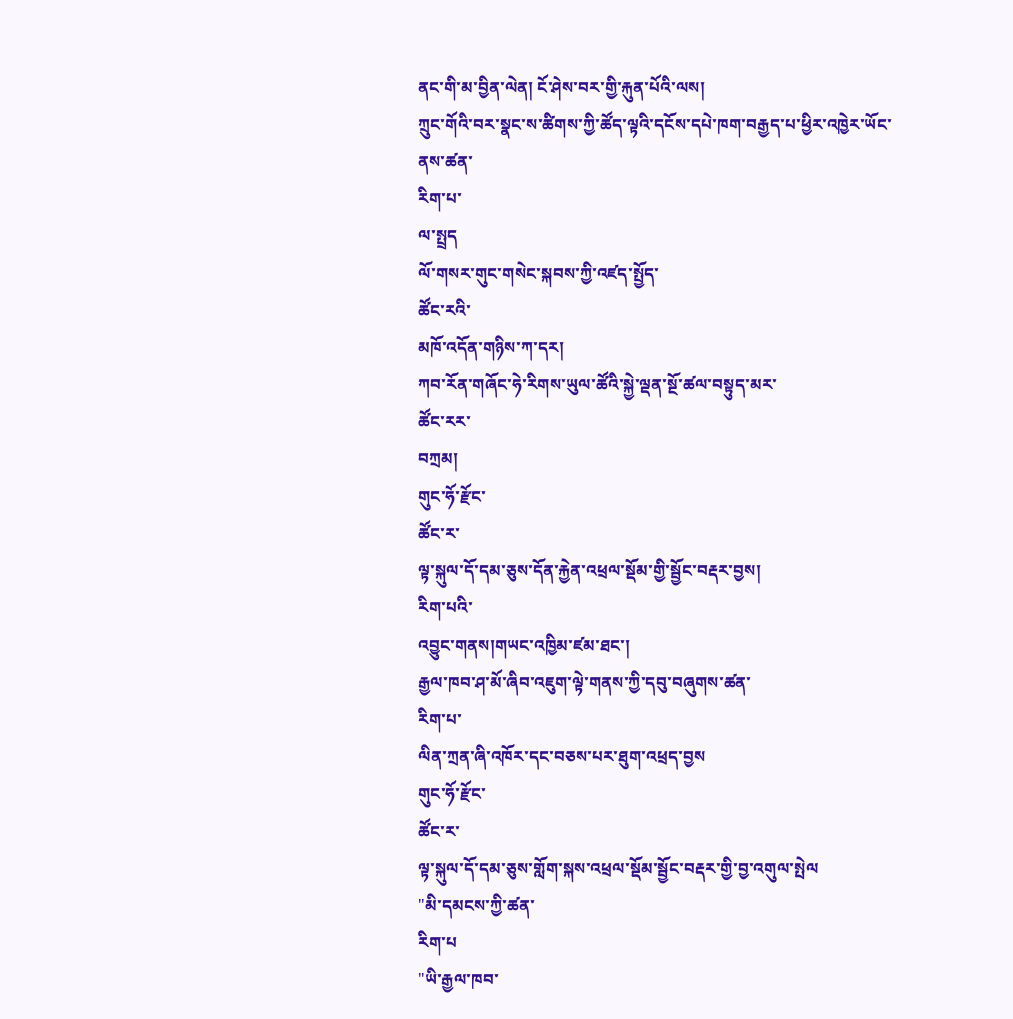ནང་གི་མ་བྱིན་ལེན། ངོ་ཤེས་བར་གྱི་རྐུན་པོའི་ལས།
ཀྲུང་གོའི་བར་སྣང་ས་ཚིགས་ཀྱི་ཚོད་ལྟའི་དངོས་དཔེ་ཁག་བརྒྱད་པ་ཕྱིར་འཁྱེར་ཡོང་ནས་ཚན་
རིག་པ་
ལ་སྤྲད
ལོ་གསར་གུང་གསེང་སྐབས་ཀྱི་འཛད་སྤྱོད་
ཚོང་རའི་
མཁོ་འདོན་གཉིས་ཀ་དར།
ཀབ་རོན་གཞོང་ཧེ་རིགས་ཡུལ་ཚོའི་སྐྱེ་ལྡན་སྔོ་ཚལ་བསྟུད་མར་
ཚོང་རར་
བཀྲམ།
གུང་ཧོ་རྫོང་
ཚོང་ར་
ལྟ་སྐུལ་དོ་དམ་ཅུས་དོན་རྐྱེན་འཕྲལ་སྡོམ་གྱི་སྦྱོང་བརྡར་བྱས།
རིག་པའི་
འབྱུང་གནས།གཡང་འཁྱིམ་ཛམ་ཐང་།
རྒྱལ་ཁབ་ཤ་མོ་ཞིབ་འཇུག་ལྟེ་གནས་ཀྱི་དབུ་བཞུགས་ཚན་
རིག་པ་
ལིན་ཀྲན་ཞི་འཁོར་དང་བཅས་པར་ཐུག་འཕྲད་བྱས
གུང་ཧོ་རྫོང་
ཚོང་ར་
ལྟ་སྐུལ་དོ་དམ་ཅུས་གློག་སྐས་འཕྲལ་སྡོམ་སྦྱོང་བརྡར་གྱི་བྱ་འགུལ་སྤེལ
"མི་དམངས་ཀྱི་ཚན་
རིག་པ
"ཡི་རྒྱལ་ཁབ་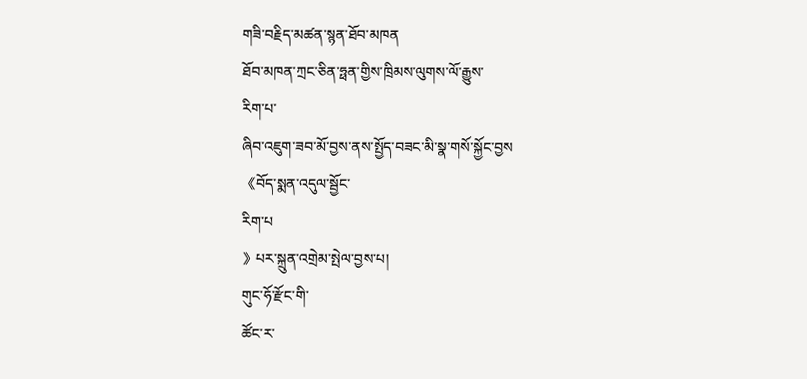གཟི་བརྗིད་མཚན་སྙན་ཐོབ་མཁན
ཐོབ་མཁན་ཀྲང་ཅིན་ཧྥན་གྱིས་ཁྲིམས་ལུགས་ལོ་རྒྱུས་
རིག་པ་
ཞིབ་འཇུག་ཟབ་མོ་བྱས་ནས་སྤྱོད་བཟང་མི་སྣ་གསོ་སྐྱོང་བྱས
《བོད་སྨན་འདུལ་སྦྱོང་
རིག་པ
》པར་སྐྲུན་འགྲེམ་སྤེལ་བྱས་པ།
གུང་ཧོ་རྫོང་གི་
ཚོང་ར་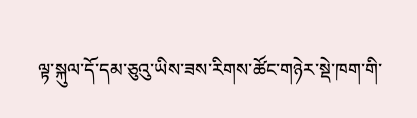ལྟ་སྐུལ་དོ་དམ་ཅུའུ་ཡིས་ཟས་རིགས་ཚོང་གཉེར་སྡེ་ཁག་གི་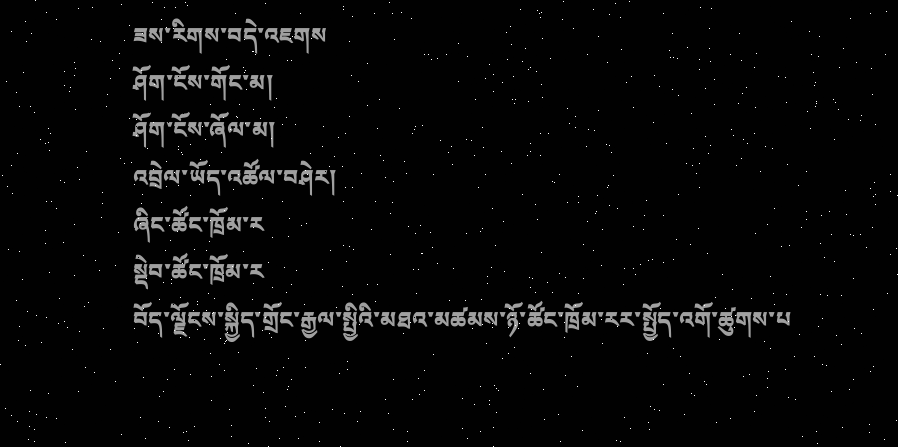ཟས་རིགས་བདེ་འཇགས
ཤོག་ངོས་གོང་མ།
ཤོག་ངོས་ཞོལ་མ།
འབྲེལ་ཡོད་འཚོལ་བཤེར།
ཞིང་ཚོང་ཁྲོམ་ར
སྡེབ་ཚོང་ཁྲོམ་ར
བོད་ལྗོངས་སྐྱིད་གྲོང་རྒྱལ་སྤྱིའི་མཐའ་མཚམས་ཉོ་ཚོང་ཁྲོམ་རར་སྤྱོད་འགོ་ཚུགས་པ